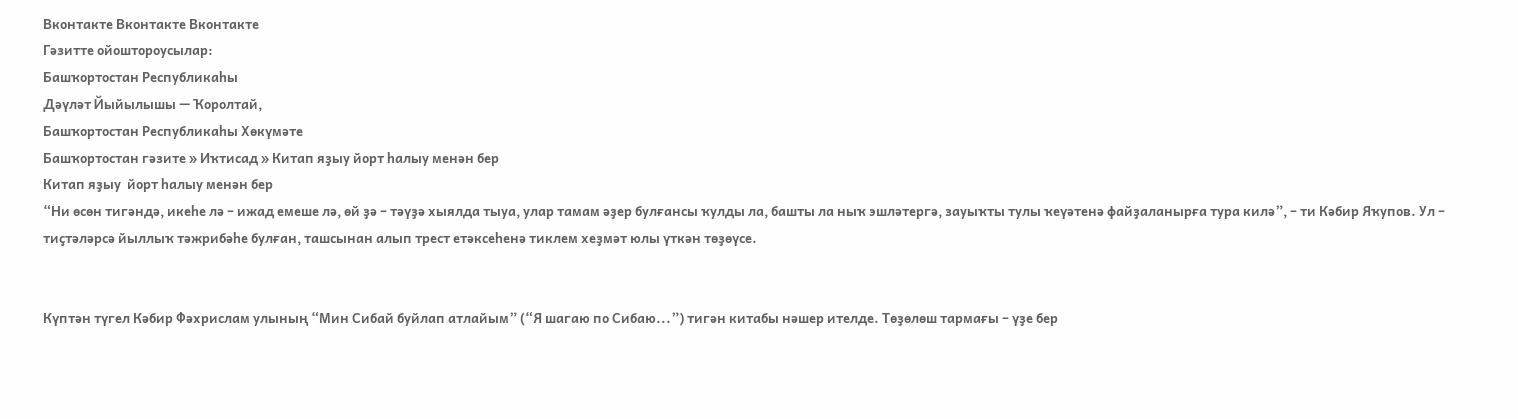Вконтакте Вконтакте Вконтакте
Гәзитте ойоштороусылар:
Башҡортостан Республикаһы
Дәүләт Йыйылышы — Ҡоролтай,
Башҡортостан Республикаһы Хөкүмәте
Башҡортостан гәзите » Иҡтисад » Китап яҙыу йорт һалыу менән бер
Китап яҙыу  йорт һалыу менән бер
“Ни өсөн тигәндә, икеһе лә – ижад емеше лә, өй ҙә – тәүҙә хыялда тыуа, улар тамам әҙер булғансы ҡулды ла, башты ла ныҡ эшләтергә, зауыҡты тулы ҡеүәтенә файҙаланырға тура килә”, – ти Кәбир Яҡупов. Ул – тиҫтәләрсә йыллыҡ тәжрибәһе булған, ташсынан алып трест етәксеһенә тиклем хеҙмәт юлы үткән төҙөүсе.


Күптән түгел Кәбир Фәхрислам улының “Мин Сибай буйлап атлайым” (“Я шагаю по Сибаю...”) тигән китабы нәшер ителде. Төҙөлөш тармағы – үҙе бер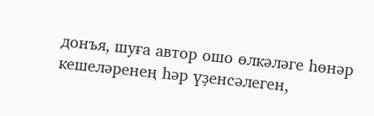донъя, шуға автор ошо өлкәләге һөнәр кешеләренең һәр үҙенсәлеген,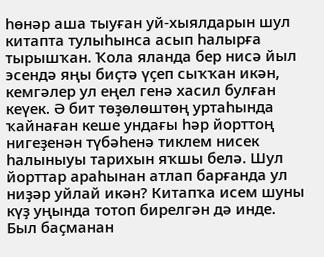һөнәр аша тыуған уй-хыялдарын шул китапта тулыһынса асып һалырға тырышҡан. Ҡола яланда бер нисә йыл эсендә яңы биҫтә үҫеп сыҡҡан икән, кемгәлер ул еңел генә хасил булған кеүек. Ә бит төҙөлөштөң уртаһында ҡайнаған кеше ундағы һәр йорттоң нигеҙенән түбәһенә тиклем нисек һалыныуы тарихын яҡшы белә. Шул йорттар араһынан атлап барғанда ул ниҙәр уйлай икән? Китапҡа исем шуны күҙ уңында тотоп бирелгән дә инде.
Был баҫманан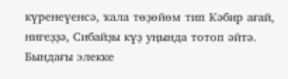күренеүенсә, ҡала төҙөйөм тип Кәбир ағай, нигеҙҙә, Сибайҙы күҙ уңында тотоп әйтә. Бындағы элекке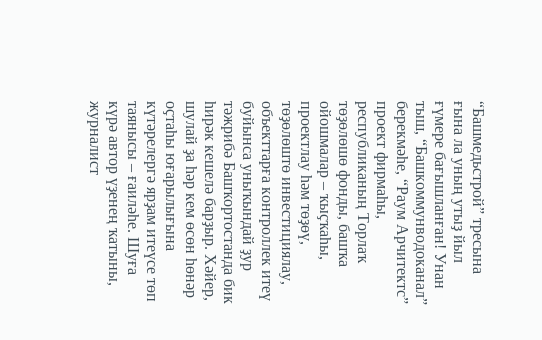“Башмедьстрой” тресына ғына ла уның утыҙ йыл ғүмере бағышланған! Унан тыш, “Башкоммунводоканал” берекмәһе, “Раум Арчитектс” проект фирмаһы, республиканың Торлаҡ төҙөлөшө фонды, башҡа ойошмалар – ҡыҫҡаһы, проектлау һәм төҙөү, төҙөлөштө инвестициялау, объекттарға контроллек итеү буйынса уныҡындай ҙур тәжрибә Башҡортостанда бик һирәк кешелә барҙыр. Хәйер, шулай ҙа һәр кем өсөн һөнәр оҫтаһы юғарылығына күтәрелергә ярҙам итеүсе төп таянысы – ғаиләһе. Шуға күрә автор үҙенең ҡатыны, журналист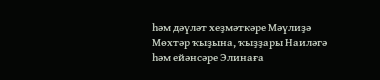һәм дәүләт хеҙмәткәре Мәүлиҙә Мөхтәр ҡыҙына, ҡыҙҙары Наиләгә һәм ейәнсәре Элинаға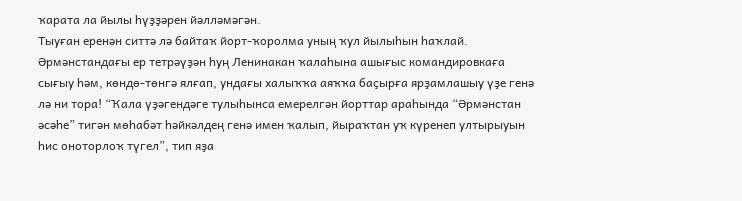ҡарата ла йылы һүҙҙәрен йәлләмәгән.
Тыуған еренән ситтә лә байтаҡ йорт-ҡоролма уның ҡул йылыһын һаҡлай. Әрмәнстандағы ер тетрәүҙән һуң Ленинакан ҡалаһына ашығыс командировкаға сығыу һәм, көндө-төнгә ялғап, ундағы халыҡҡа аяҡҡа баҫырға ярҙамлашыу үҙе генә лә ни тора! “Ҡала үҙәгендәге тулыһынса емерелгән йорттар араһында “Әрмәнстан әсәһе” тигән мөһабәт һәйкәлдең генә имен ҡалып, йыраҡтан уҡ күренеп ултырыуын һис оноторлоҡ түгел”, тип яҙа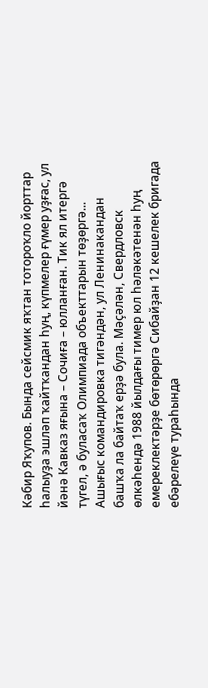Кәбир Яҡупов. Бында сейсмик яҡтан тотороҡло йорттар һалыуҙа эшләп ҡайтҡандан һуң, күпмелер ғүмер уҙғас, ул йәнә Кавказ яғына – Сочиға – юлланған. Тик ял итергә түгел, ә буласаҡ Олимпиада объекттарын төҙөргә...
Ашығыс командировка тигәндән, ул Ленинакандан башҡа ла байтаҡ ерҙә була. Мәҫәлән, Свердловск өлкәһендә 1988 йылдағы тимер юл һәләкәтенән һуң емереклектәрҙе бөтөрөргә Сибайҙан 12 кешелек бригада ебәрелеүе тураһында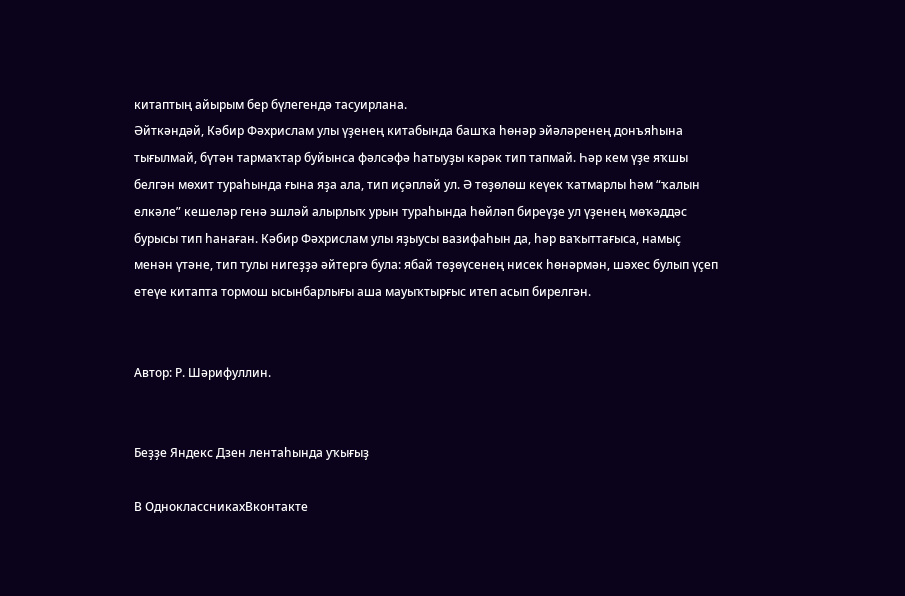китаптың айырым бер бүлегендә тасуирлана.
Әйткәндәй, Кәбир Фәхрислам улы үҙенең китабында башҡа һөнәр эйәләренең донъяһына тығылмай, бүтән тармаҡтар буйынса фәлсәфә һатыуҙы кәрәк тип тапмай. Һәр кем үҙе яҡшы белгән мөхит тураһында ғына яҙа ала, тип иҫәпләй ул. Ә төҙөлөш кеүек ҡатмарлы һәм “ҡалын елкәле” кешеләр генә эшләй алырлыҡ урын тураһында һөйләп биреүҙе ул үҙенең мөҡәддәс бурысы тип һанаған. Кәбир Фәхрислам улы яҙыусы вазифаһын да, һәр ваҡыттағыса, намыҫ менән үтәне, тип тулы нигеҙҙә әйтергә була: ябай төҙөүсенең нисек һөнәрмән, шәхес булып үҫеп етеүе китапта тормош ысынбарлығы аша мауыҡтырғыс итеп асып бирелгән.


Автор: Р. Шәрифуллин.


Беҙҙе Яндекс Дзен лентаһында уҡығыҙ

В ОдноклассникахВконтакте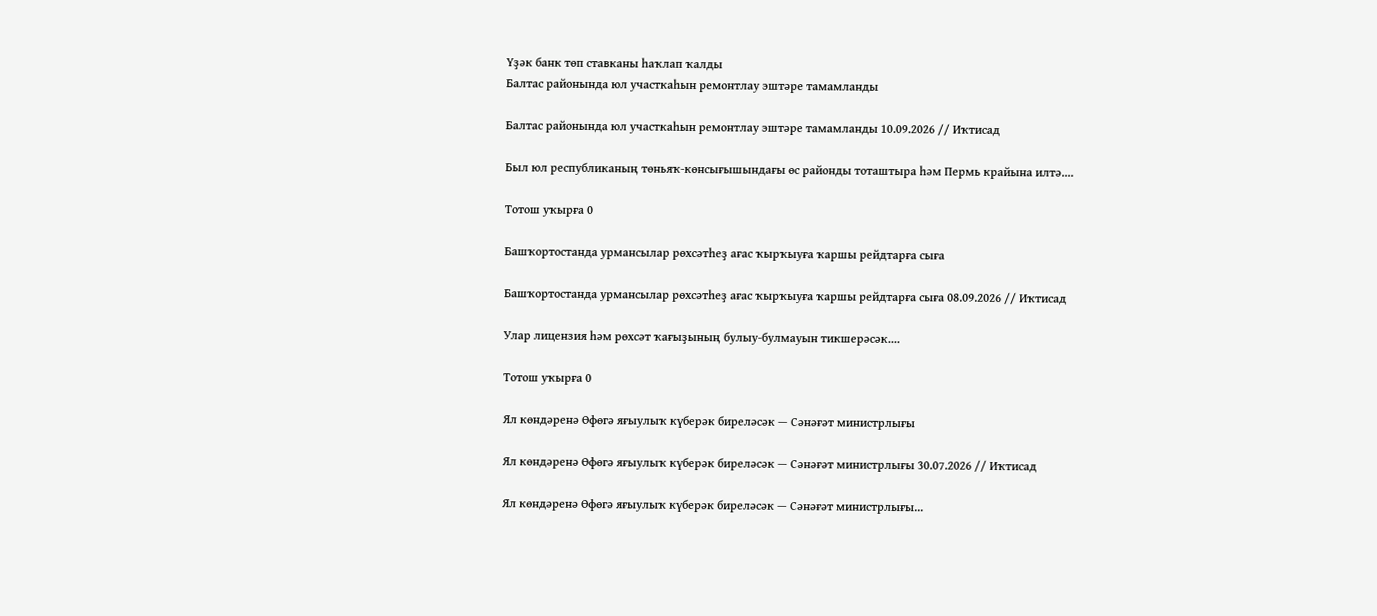Үҙәк банк төп ставканы һаҡлап ҡалды
Балтас районында юл участкаһын ремонтлау эштәре тамамланды

Балтас районында юл участкаһын ремонтлау эштәре тамамланды 10.09.2026 // Иҡтисад

Был юл республиканың төньяҡ-көнсығышындағы өс районды тоташтыра һәм Пермь крайына илтә....

Тотош уҡырға 0

Башҡортостанда урмансылар рөхсәтһеҙ ағас ҡырҡыуға ҡаршы рейдтарға сыға

Башҡортостанда урмансылар рөхсәтһеҙ ағас ҡырҡыуға ҡаршы рейдтарға сыға 08.09.2026 // Иҡтисад

Улар лицензия һәм рөхсәт ҡағыҙының булыу-булмауын тикшерәсәк....

Тотош уҡырға 0

Ял көндәренә Өфөгә яғыулыҡ күберәк биреләсәк — Сәнәғәт министрлығы

Ял көндәренә Өфөгә яғыулыҡ күберәк биреләсәк — Сәнәғәт министрлығы 30.07.2026 // Иҡтисад

Ял көндәренә Өфөгә яғыулыҡ күберәк биреләсәк — Сәнәғәт министрлығы...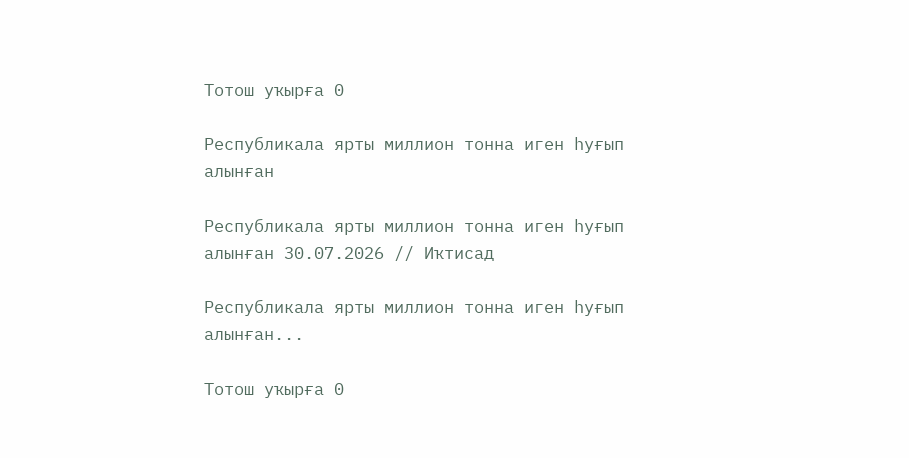Тотош уҡырға 0

Республикала ярты миллион тонна иген һуғып алынған

Республикала ярты миллион тонна иген һуғып алынған 30.07.2026 // Иҡтисад

Республикала ярты миллион тонна иген һуғып алынған...

Тотош уҡырға 0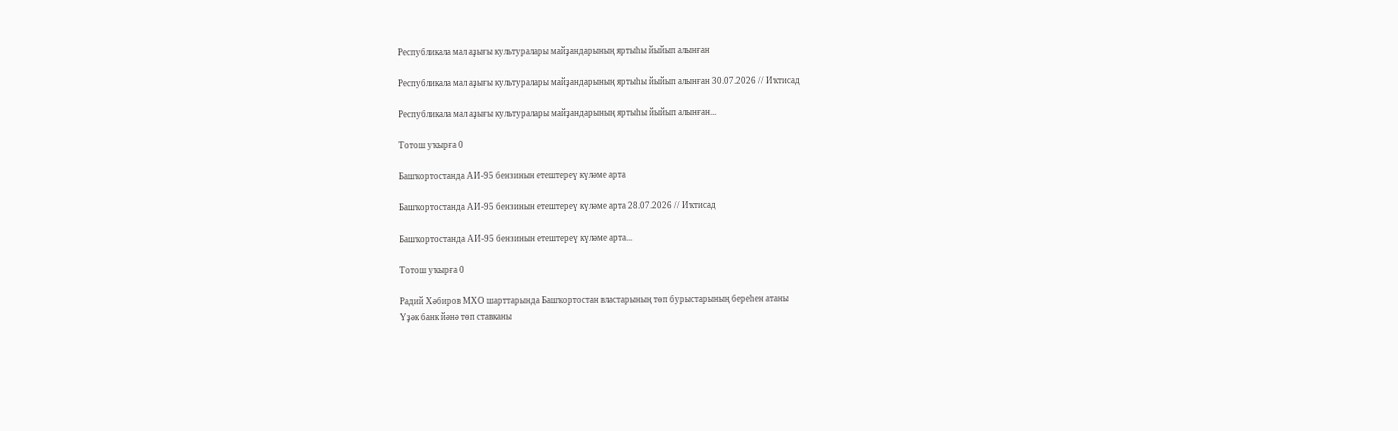Республикала мал аҙығы культуралары майҙандарының яртыһы йыйып алынған

Республикала мал аҙығы культуралары майҙандарының яртыһы йыйып алынған 30.07.2026 // Иҡтисад

Республикала мал аҙығы культуралары майҙандарының яртыһы йыйып алынған...

Тотош уҡырға 0

Башҡортостанда АИ-95 бензинын етештереү күләме арта

Башҡортостанда АИ-95 бензинын етештереү күләме арта 28.07.2026 // Иҡтисад

Башҡортостанда АИ-95 бензинын етештереү күләме арта...

Тотош уҡырға 0

Радий Хәбиров МХО шарттарында Башҡортостан властарының төп бурыстарының береһен атаны
Үҙәк банк йәнә төп ставканы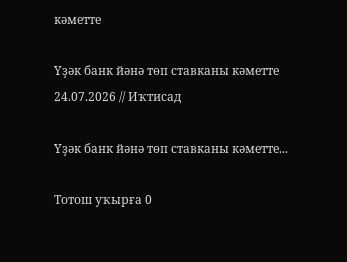кәметте

Үҙәк банк йәнә төп ставканы кәметте 24.07.2026 // Иҡтисад

Үҙәк банк йәнә төп ставканы кәметте...

Тотош уҡырға 0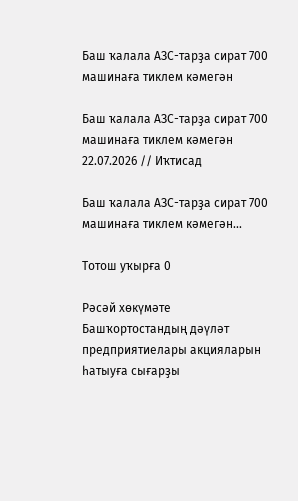Баш ҡалала АЗС-тарҙа сират 700 машинаға тиклем кәмегән

Баш ҡалала АЗС-тарҙа сират 700 машинаға тиклем кәмегән 22.07.2026 // Иҡтисад

Баш ҡалала АЗС-тарҙа сират 700 машинаға тиклем кәмегән...

Тотош уҡырға 0

Рәсәй хөкүмәте Башҡортостандың дәүләт предприятиелары акцияларын һатыуға сығарҙы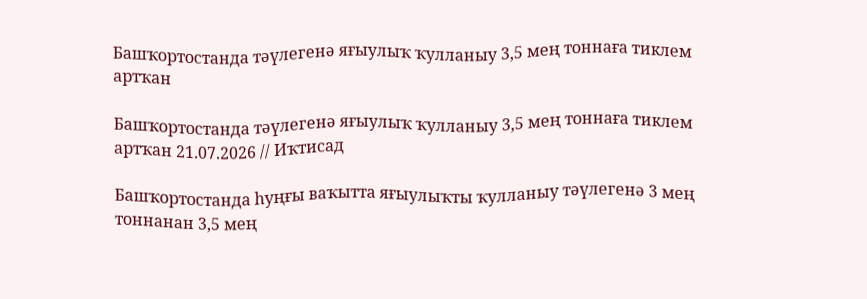Башҡортостанда тәүлегенә яғыулыҡ ҡулланыу 3,5 мең тоннаға тиклем артҡан

Башҡортостанда тәүлегенә яғыулыҡ ҡулланыу 3,5 мең тоннаға тиклем артҡан 21.07.2026 // Иҡтисад

Башҡортостанда һуңғы ваҡытта яғыулыҡты ҡулланыу тәүлегенә 3 мең тоннанан 3,5 мең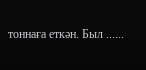тоннаға еткән. Был ......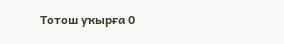Тотош уҡырға 0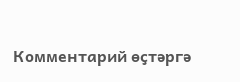Комментарий өҫтәргә